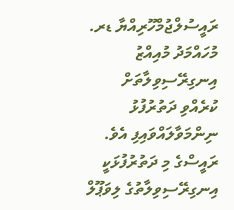ރައީސުލްޖުމްހޫރިއްޔާ ޑރ. މުހައްމަދު މުއިއްޒު އިނގިރޭސިވިލާތަށް ކުރެއްވި ދަތުރުފުޅު ނިންމަވާލައްވައިފި އެވެ.
ރައީސްގެ މި ދަތުރުފުޅަކީ އިނގިރޭސިވިލާތުގެ ލިވަޕޫލް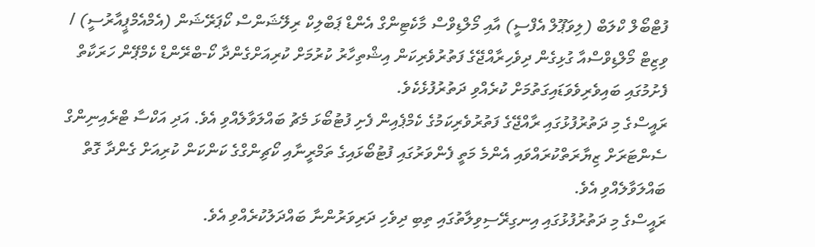ފުޓްބޯލް ކްލަބް (ލިވަޕޫލް އެފްސީ) އާއި މޯލްޑިވްސް މާކެޓިންގް އެންޑް ޕަބްލިކް ރިލޭޝަންސް ކޯޕަރޭޝަން (އެމްއެމްޕީއާރުސީ) / ވިޒިޓް މޯލްޑިވްސްއާ ގުޅިގެން ދިވެހިރާއްޖޭގެ ފަތުރުވެރިކަން އިޝްތިހާރު ކުރުމަށް ކުރިއަށްގެންދާ ކޯ-ބްރޭންޑް ކެމްޕޭން ހަރަކާތް ފެށުމުގައި ބައިވެރިވެވަޑައިގަތުމަށް ކުރެއްވި ދަތުރުފުޅެކެވެ.
ރައީސްގެ މި ދަތުރުފުޅުގައި ރާއްޖޭގެ ފަތުރުވެރިކަމުގެ ކެމްޕެއިން ފެށި ފުޓުބޯޅަ މެޗު ބައްލަވާލެއްވި އެވެ. އަދި އަކްސާ ޓްރެއިނިންގް ސެންޓަރަށް ޒިޔާރަތްކުރައްވައި އެންމެ މަތީ ފެންވަރުގައި ފުޓުބޯޅައިގެ ތަމްރީނާއި ކޯޗިންގްގެ ކަންކަން ކުރިއަށް ގެންދާ ގޮތް ބައްލަވާލެއްވި އެވެ.
ރައީސްގެ މި ދަތުރުފުޅުގައި އިނގިރޭސިވިލާތުގައި ތިބި ދިވެހި ދަރިވަރުންނާ ބައްދަލުކުރެއްވި އެވެ.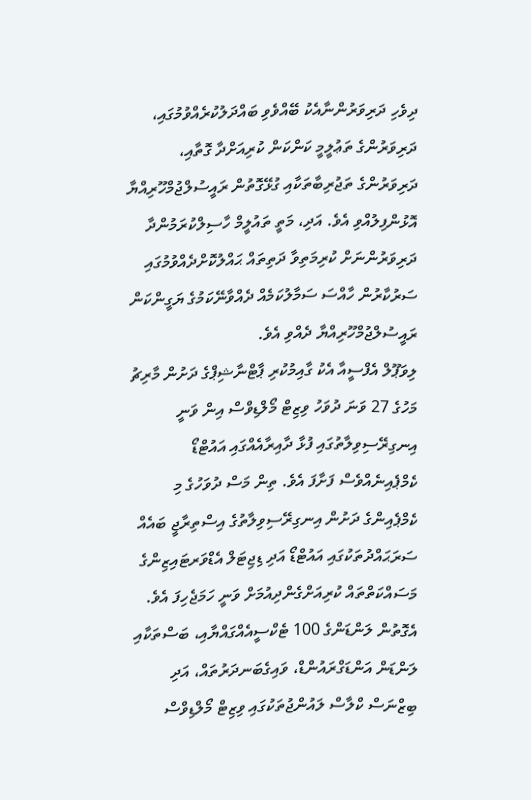ދިވެހި ދަރިވަރުންނާއެކު ބޭއްވެވި ބައްދަލުކުރެއްވުމުގައި، ދަރިވަރުންގެ ތަޢުލީމީ ކަންކަން ކުރިއަށްދާ ގޮތާއި، ދަރިވަރުންގެ ތަޖުރިބާތަކާއި ގުޅޭގޮތުން ރައީސުލްޖުމްހޫރިއްޔާ އޮޅުންފިލުއްވި އެވެ. އަދި، މަތީ ތައުލީމް ހާސިލްކުރަމުންދާ ދަރިވަރުންނަށް ކުރިމަތިވާ ދަތިތައް ޙައްލުކޮށްދެއްވުމުގައި ސަރުކާރުން ހާއްސަ ސަމާލުކަމެއް ދެއްވާނޭކަމުގެ ޔަގީންކަން ރައީސުލްޖުމްހޫރިއްޔާ ދެއްވި އެވެ.
ލިވަޕޫލް އެފްސީއާ އެކު ގާއިމުކުރި ޕާޓްނާޝިޕްގެ ދަށުން މާރިޗު މަހުގެ 27 ވަނަ ދުވަހު ވިޒިޓް މޯލްޑިވްސް އިން ވަނީ އިނގިރޭސިވިލާތުގައި ފުޅާ ދާއިރާއެއްގައި އައުޓްޑޯ ކެމްޕެއިނެއްވެސް ފަށާފަ އެވެ. ތިން މަސް ދުވަހުގެ މި ކެމްޕެއިންގެ ދަށުން އިނގިރޭސިވިލާތުގެ އިސްތިރާޖީ ބައެއް ސަރަޙައްދުތަކުގައި އައުޓްޑޯ އަދި ޑިޖިޓަލް އެޑްވަރޓައިޒިންގެ މަސައްކަތްތައް ކުރިއަށްގެންދިއުމަށް ވަނީ ހަމަޖެހިފަ އެވެ. އެގޮތުން ލަންޑަންގެ 100 ޓެކްސީއެއްގައްޔާއި، ބަސްތަކާއި ލަންޑަން އަންޑަގްރައުންޑް، ވައިގެބަނދަރުތައް، އަދި ބިޒްނަސް ކްލާސް ލައުންޖުތަކުގައި ވިޒިޓް މޯލްޑިވްސް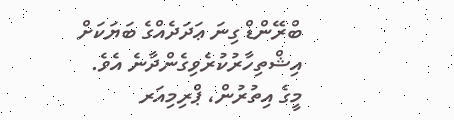ބްރޭންޑް ގިނަ ޢަދަދެއްގެ ބަޔަކަށް އިޝްތިހާރުކުރެވިގެންދާނެ އެވެ.
މީގެ އިތުރުން، ޕްރިމިއަރ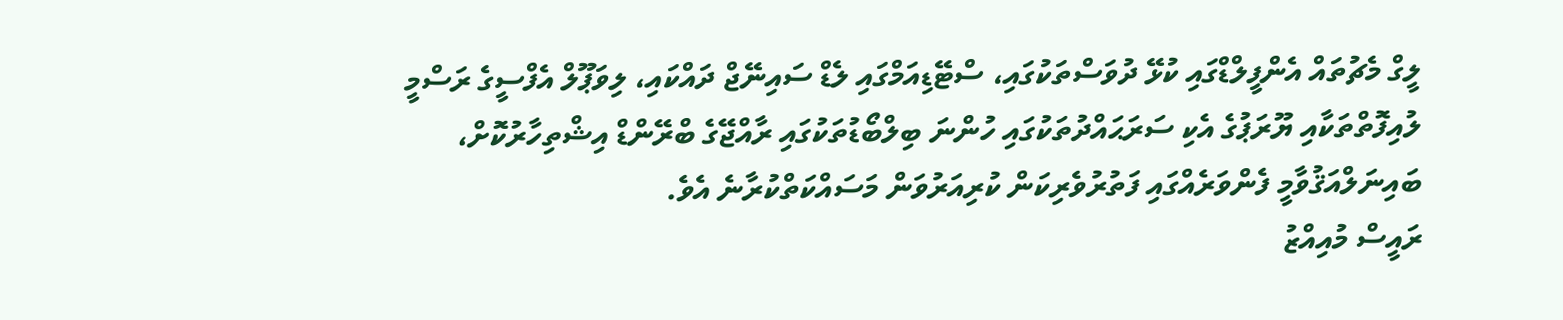ލީގް މެޗުތައް އެންފީލްޑްގައި ކުޅޭ ދުވަސްތަކުގައި، ސްޓޭޑިއަމްގައި ލެޑް ސައިނޭޖް ދައްކައި، ލިވަޕޫލް އެފްސީގެ ރަސްމީ ލުއިފޮތްތަކާއި ޔޫރަޕުގެ އެކި ސަރަޙައްދުތަކުގައި ހުންނަ ބިލްބޯޑުތަކުގައި ރާއްޖޭގެ ބްރޭންޑް އިޝްތިހާރުކޮށް، ބައިނަލްއަޤުވާމީ ފެންވަރެއްގައި ފަތުރުވެރިކަން ކުރިއަރުވަން މަސައްކަތްކުރާނެ އެވެ.
ރައީސް މުއިއްޒު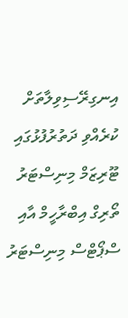އިނގިރޭސިވިލާތަށް ކުރެއްވި ދަތުރުފުޅުގައި ޓޫރިޒަމް މިނިސްޓަރު ތޯރިގް އިބްރާހީމް އާއި ސްޕޯޓްސް މިނިސްޓަރު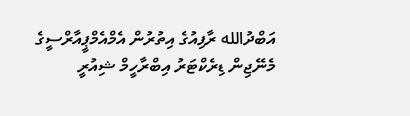އަބްދުالله ރާފިއުގެ އިތުރުން އެމްއެމްޕީއާރްސީގެ މެނޭޖިން ޑިރެކްޓަރު އިބްރާހީމް ޝިއުރީ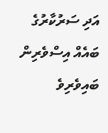އަދި ސަރުކާރުގެ ބައެއް އިސްވެރިން ބައިވެރިވެ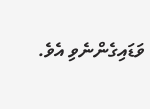ވަޑައިގެންނެވި އެވެ.